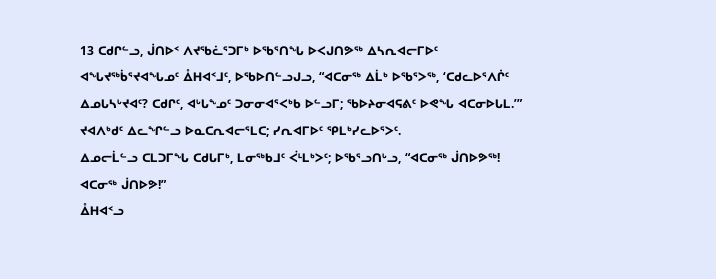13 ᑕᑯᒋᓪᓗ, ᒎᑎᐅᑉ ᐱᔪᖃᓛᕐᑐᒥᒃ ᐅᖃᕐᑎᖓ ᐅᐸᒍᑎᕗᖅ ᐃᓴᕆᐊᓕᒥᐅᑦ ᐊᖓᔪᖅᑳᕐᔪᐊᖓᓄᑦ ᐂᕼᐊᑉᒧᑦ, ᐅᖃᐅᑎᓪᓗᒍᓗ, “ᐊᑕᓂᖅ ᐃᒫᒃ ᐅᖃᕐᐳᖅ, ‘ᑕᑯᓚᐅᕐᐱᒌᑦ ᐃᓄᒐᓴᒡᔪᐊᑦ? ᑕᑯᒋᑦ, ᐊᒡᒐᖕᓄᑦ ᑐᓂᓂᐊᕐᐸᒃᑲ ᐅᓪᓗᒥ; ᖃᐅᔨᓂᐊᕋᕕᑦ ᐅᕙᖓ ᐊᑕᓂᐅᒐᒪ.’”
ᔪᐊᐱᒃᑯᑦ ᐃᓚᖏᓪᓗ ᐅᓇᑕᕆᐊᓕᕐᒪᑕ; ᓯᕆᐊᒥᐅᑦ ᕿᒪᒃᓯᓚᐅᕐᐳᑦ.
ᐃᓄᓕᒫᓪᓗ ᑕᒪᑐᒥᖓ ᑕᑯᒐᒥᒃ, ᒪᓂᖅᑲᒧᑦ ᐹᒻᒪᒃᐳᑦ; ᐅᖃᕐᓗᑎᒡᓗ, “ᐊᑕᓂᖅ ᒎᑎᐅᕗᖅ! ᐊᑕᓂᖅ ᒎᑎᐅᕗ!”
ᐂᕼᐊᑉᓗ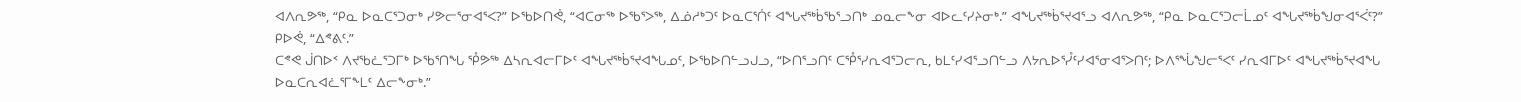ᐊᐱᕆᕗᖅ, “ᑭᓇ ᐅᓇᑕᕐᑐᓂᒃ ᓯᕗᓕᕐᓂᐊᕐᐸ?” ᐅᖃᐅᑎᕚ, “ᐊᑕᓂᖅ ᐅᖃᕐᐳᖅ, ᐃᓅᓱᒃᑐᑦ ᐅᓇᑕᕐᑏᑦ ᐊᖓᔪᖅᑳᖃᕐᓗᑎᒃ ᓄᓇᓕᖕᓂ ᐊᐅᓚᑦᓯᔨᓂᒃ.” ᐊᖓᔪᖅᑳᕐᔪᐊᕐᓗ ᐊᐱᕆᕗᖅ, “ᑭᓇ ᐅᓇᑕᕐᑐᓕᒫᓄᑦ ᐊᖓᔪᖅᑳᖑᓂᐊᕐᐹᑦ?” ᑭᐅᕚ, “ᐃᕝᕕᑦ.”
ᑕᕝᕙ ᒎᑎᐅᑉ ᐱᔪᖃᓛᕐᑐᒥᒃ ᐅᖃᕐᑎᖓ ᕾᕗᖅ ᐃᓴᕆᐊᓕᒥᐅᑦ ᐊᖓᔪᖅᑳᕐᔪᐊᖓᓄᑦ, ᐅᖃᐅᑎᓪᓗᒍᓗ, “ᐅᑎᕐᓗᑎᑦ ᑕᕾᕐᓯᕆᐊᕐᑐᓕᕆ, ᑲᒪᑦᓯᐊᕐᓗᑎᓪᓗ ᐱᔭᕆᐅᕐᓮᑦᓯᐊᕐᓂᐊᕐᐳᑎᑦ; ᐅᐱᕐᖔᖑᓕᕐᐸᑦ ᓯᕆᐊᒥᐅᑦ ᐊᖓᔪᖅᑳᕐᔪᐊᖓ ᐅᓇᑕᕆᐊᓛᕐᒥᖕᒪᑦ ᐃᓕᖕᓂᒃ.”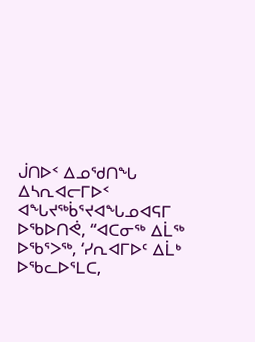ᒎᑎᐅᑉ ᐃᓄᖁᑎᖓ ᐃᓴᕆᐊᓕᒥᐅᑉ ᐊᖓᔪᖅᑳᕐᔪᐊᖓᓄᐊᕋᒥ ᐅᖃᐅᑎᕚ, “ᐊᑕᓂᖅ ᐃᒫᖅ ᐅᖃᕐᐳᖅ, ‘ᓯᕆᐊᒥᐅᑦ ᐃᒫᒃ ᐅᖃᓚᐅᕐᒪᑕ,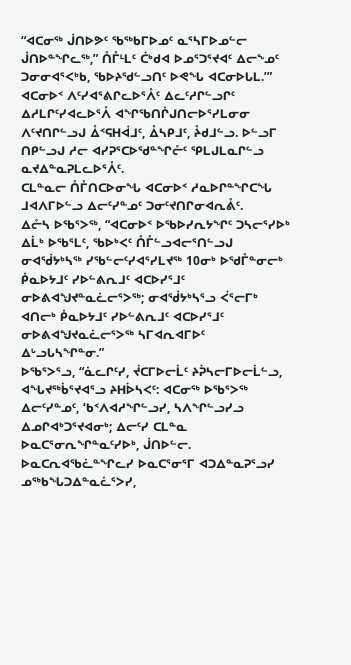“ᐊᑕᓂᖅ ᒎᑎᐅᕗᑦ ᖃᖅᑲᒥᐅᓄᑦ ᓇᕐᓴᒥᐅᓄᓪᓕ ᒎᑎᐅᓐᖏᓚᖅ,” ᑍᒤᒻᒪᑦ ᑖᒃᑯᐊ ᐅᓄᕐᑐᕐᔪᐊᑦ ᐃᓕᖕᓄᑦ ᑐᓂᓂᐊᕐᐸᒃᑲ, ᖃᐅᔨᖁᓪᓗᑎᑦ ᐅᕙᖓ ᐊᑕᓂᐅᒐᒪ.’”
ᐊᑕᓂᐅᑉ ᐱᑦᓯᐊᕐᕕᒋᓚᐅᕐᐰᑦ ᐃᓚᑦᓱᒋᓪᓗᒋᑦ ᐃᓱᒪᒋᑦᓯᐊᓚᐅᕐᐰ ᐊᖏᖃᑎᒌᒍᑎᓕᐅᕐᓯᒪᓂᓂ ᐱᑦᔪᑎᒋᓪᓗᒍ ᐂᑉᕋᕼᐋᒧᑦ, ᐂᓴᑭᒧᑦ, ᔧᑯᒧᓪᓗ. ᐅᓪᓗᒥ ᑎᑭᓪᓗᒍ ᓱᓕ ᐊᓯᕈᕐᑕᐅᖁᓐᖏᓔᑦ ᕿᒪᒍᒪᓇᒋᓪᓗ ᓇᔪᐃᓐᓇᕈᒪᓚᐅᕐᐰᑦ.
ᑕᒪᓐᓇᓕ ᑍᒤᑎᑕᐅᓂᖓ ᐊᑕᓂᐅᑉ ᓱᓇᐅᒋᓐᖏᑕᖓ ᒧᐊᐱᒥᐅᓪᓗ ᐃᓕᑦᓯᓐᓄᑦ ᑐᓂᑦᔪᑎᒋᓂᐊᕆᕔᑦ.
ᐃᓔᓴ ᐅᖃᕐᐳᖅ, “ᐊᑕᓂᐅᑉ ᐅᖃᐅᓯᕆᔭᖏᑦ ᑐᓴᓕᕐᓯᐅᒃ ᐃᒫᒃ ᐅᖃᕐᒪᑦ, ᖃᐅᒃᐸᑦ ᑍᒤᓪᓗᐊᓕᕐᑎᓪᓗᒍ ᓂᐊᖂᔭᒃᓴᖅ ᓯᖃᓪᓕᑦᓯᐊᕐᓯᒪᔪᖅ 10ᓂᒃ ᐅᖁᒤᓐᓂᓕᒃ ᑮᓇᐅᔭᒧᑦ ᓯᐅᓪᕕᕆᒧᑦ ᐊᑕᐅᓯᕐᒧᑦ ᓂᐅᕕᐊᖑᔪᓐᓇᓛᓕᕐᐳᖅ; ᓂᐊᖂᔭᒃᓴᕐᓗ ᐹᕐᓕᒥᒃ ᐊᑎᓕᒃ ᑮᓇᐅᔭᒧᑦ ᓯᐅᓪᕕᕆᒧᑦ ᐊᑕᐅᓯᕐᒧᑦ ᓂᐅᕕᐊᖑᔪᓇᓛᓕᕐᐳᖅ ᓴᒥᐊᕆᐊᒥᐅᑦ ᐃᒡᓗᒐᓴᖏᓐᓂ.”
ᐅᖃᕐᐳᕐᓗ, “ᓈᓚᒋᑦᓯ, ᔫᑕᒥᐅᓕᒫᑦ ᔨᕉᓴᓕᒥᐅᓕᒫᓪᓗ, ᐊᖓᔪᖅᑳᕐᔪᐊᕐᓗ ᔨᕼᐆᓴᐸᑦ: ᐊᑕᓂᖅ ᐅᖃᕐᐳᖅ ᐃᓕᑦᓯᓐᓄᑦ, ‘ᑲᑉᐱᐊᓱᖏᓪᓗᓯ, ᓴᐱᖏᓪᓗᓯᓗ ᐃᓄᒋᐊᒃᑐᕐᔪᐊᓂᒃ; ᐃᓕᑦᓯ ᑕᒪᓐᓇ ᐅᓇᑕᕐᓂᕆᖏᓐᓇᑦᓯᐅᒃ, ᒎᑎᐅᓪᓕ.
ᐅᓇᑕᕆᐊᖃᓛᓐᖏᓚᓯ ᐅᓇᑕᕐᓂᕐᒥ ᐊᑐᐃᓐᓇᕈᕐᓗᓯ ᓄᖅᑲᖓᑐᐃᓐᓇᓛᕐᐳᓯ,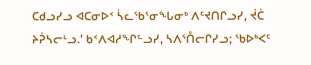ᑕᑯᓗᓯᓗ ᐊᑕᓂᐅᑉ ᓵᓚᖃᕐᓂᖓᓂᒃ ᐱᑦᔪᑎᒋᓗᓯ, ᔫᑖ ᔨᕉᓴᓕᒻᓗ.’ ᑲᑉᐱᐊᓱᖏᓪᓗᓯ, ᓴᐱᕐᑍᓕᒋᓯᓗ; ᖃᐅᒃᐸᑦ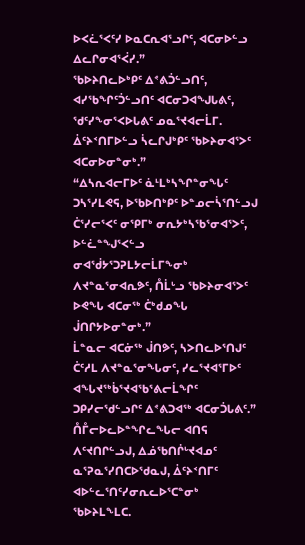ᐅᐸᓛᕐᐸᑦᓯ ᐅᓇᑕᕆᐊᕐᓗᒋᑦ, ᐊᑕᓂᐅᓪᓗ ᐃᓚᒋᓂᐊᕐᐹᓯ.”
ᖃᐅᔨᑎᓚᐅᒃᑭᑦ ᐃᕝᕕᑑᓪᓗᑎᑦ, ᐊᓯᖃᖏᑦᑑᓪᓗᑎᑦ ᐊᑕᓂᑐᐊᖑᒐᕕᑦ, ᖁᑦᓯᖕᓂᕐᐸᐅᒐᕕᑦ ᓄᓇᕐᔪᐊᓕᒫᒥ.
ᐄᑦᔨᑉᑎᒥᐅᓪᓗ ᓵᓚᒋᒍᒃᑭᑦ ᖃᐅᔨᓂᐊᕐᐳᑦ ᐊᑕᓂᐅᓂᓐᓂᒃ.”
“ᐃᓴᕆᐊᓕᒥᐅᑦ ᓈᒻᒪᒃᓴᖏᓐᓂᖓᑦ ᑐᓴᕐᓯᒪᕙᕋ, ᐅᖃᐅᑎᒃᑭᑦ ᐅᓐᓄᓕᓵᕐᑎᓪᓗᒍ ᑖᕐᓯᓕᕐᐸᑦ ᓂᕿᒥᒃ ᓂᕆᔭᒃᓴᖃᕐᓂᐊᕐᐳᑦ, ᐅᓪᓛᓐᖑᕐᐸᓪᓗ ᓂᐊᖂᔭᕐᑐᕈᒪᔭᓕᒫᒥᖕᓂᒃ ᐱᔪᓐᓇᕐᓂᐊᕆᕗᑦ, ᑍᒫᒡᓗ ᖃᐅᔨᓂᐊᕐᐳᑦ ᐅᕙᖓ ᐊᑕᓂᖅ ᑖᒃᑯᓄᖓ ᒎᑎᒋᔭᐅᓂᓐᓂᒃ.”
ᒫᓐᓇᓕ ᐊᑕᓃᖅ ᒎᑎᕗᑦ, ᓴᐳᑎᓚᐅᕐᑎᒍᑦ ᑖᑦᓱᒪ ᐱᔪᓐᓇᕐᓂᖓᓂᑦ, ᓯᓚᕐᔪᐊᕐᒥᐅᑦ ᐊᖓᔪᖅᑳᕐᔪᐊᖃᕐᕕᓕᒫᖏᑦ ᑐᑭᓯᓕᖁᓪᓗᒋᑦ ᐃᕝᕕᑐᐊᖅ ᐊᑕᓂᑑᒐᕕᑦ.”
ᑍᒤᓕᐅᓚᐅᓐᖏᓚᖓᓕ ᐊᑎᕋ ᐱᑦᔪᑎᒋᓪᓗᒍ, ᐃᓅᖃᑎᒌᒡᔪᐊᓄᑦ ᓇᕐᕈᓇᕐᓯᑎᑕᐅᖁᓇᒍ, ᐄᑦᔨᑉᑎᒥᑦ ᐊᐅᓪᓚᕐᑎᑦᓯᓂᕆᓚᐅᕐᑕᓐᓂᒃ ᖃᐅᔨᒪᖕᒪᑕ.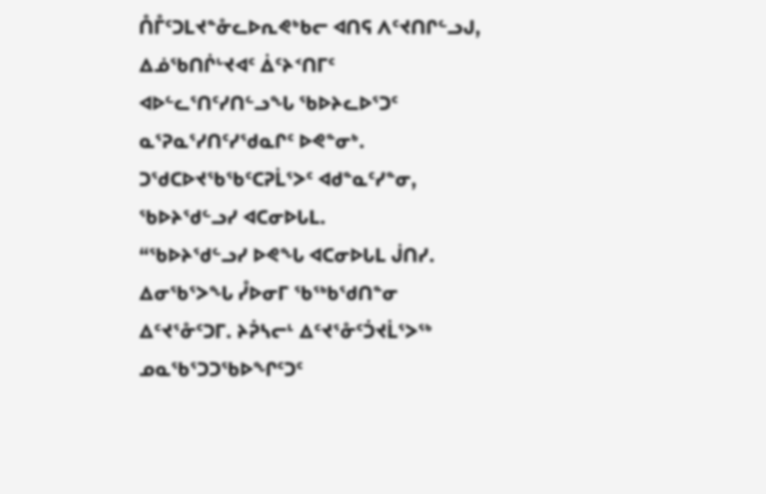ᑍᒤᑦᑐᒪᔪᓐᓁᓚᐅᕆᕙᒃᑲᓕ ᐊᑎᕋ ᐱᑦᔪᑎᒋᓪᓗᒍ, ᐃᓅᖃᑎᒌᒡᔪᐊᑦ ᐄᑦᔨᑉᑎᒥᑦ ᐊᐅᓪᓚᕐᑎᑦᓯᑎᓪᓗᖓ ᖃᐅᔨᓚᐅᕐᑐᑦ ᓇᕐᕈᓇᕐᓯᑎᑦᓯᖁᓇᒋᑦ ᐅᕙᓐᓂᒃ.
ᑐᖁᑕᐅᔪᖃᖃᑦᑕᕈᒫᕐᐳᑦ ᐊᑯᓐᓇᑦᓯᓐᓂ, ᖃᐅᔨᖁᓪᓗᓯ ᐊᑕᓂᐅᒐᒪ.
“ᖃᐅᔨᖁᓪᓗᓯ ᐅᕙᖓ ᐊᑕᓂᐅᒐᒪ ᒎᑎᓯ. ᐃᓂᖃᕐᐳᖓ ᓮᐅᓂᒥ ᖃᖅᑲᖁᑎᓐᓂ ᐃᑦᔪᕐᓁᑦᑐᒥ. ᔨᕉᓴᓕᒻ ᐃᑦᔪᕐᓁᑦᑑᔪᒫᕐᐳᖅ ᓄᓇᖃᕐᑐᑐᖃᐅᖏᑦᑐᑦ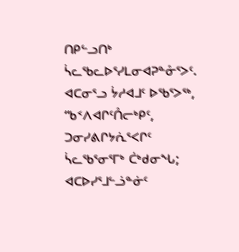ᑎᑭᓪᓗᑎᒃ ᓵᓚᖃᓚᐅᕐᓯᒪᓂᐊᕈᓐᓁᕐᐳᑦ.
ᐊᑕᓂᕐᓗ ᔮᓱᐊᒧᑦ ᐅᖃᕐᐳᖅ, “ᑲᑉᐱᐊᒋᑦᑍᓕᒃᑭᑦ, ᑐᓂᓯᕕᒋᔭᕇᕐᐸᒋᑦ ᓵᓚᖃᕐᓂᕐᒥᒃ ᑖᒃᑯᓂᖓ; ᐊᑕᐅᓯᕐᒧᓪᓘᓐᓃᑦ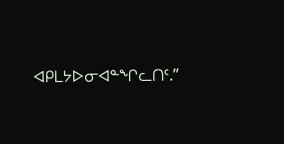ᐊᑭᒪᔭᐅᓂᐊᓐᖏᓚᑎᑦ.”